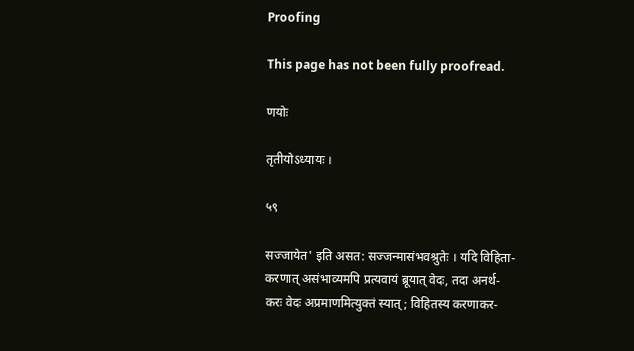Proofing

This page has not been fully proofread.

णयोः

तृतीयोऽध्यायः ।

५९

सज्जायेत' इति असत: सज्जन्मासंभवश्रुतेः । यदि विहिता-
करणात् असंभाव्यमपि प्रत्यवायं ब्रूयात् वेदः, तदा अनर्थ-
करः वेदः अप्रमाणमित्युक्तं स्यात्; विहितस्य करणाकर-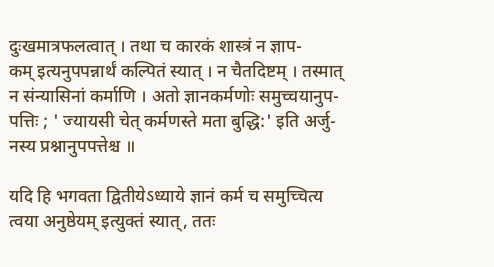दुःखमात्रफलत्वात् । तथा च कारकं शास्त्रं न ज्ञाप-
कम् इत्यनुपपन्नार्थं कल्पितं स्यात् । न चैतदिष्टम् । तस्मात्
न संन्यासिनां कर्माणि । अतो ज्ञानकर्मणोः समुच्चयानुप-
पत्तिः ; ' ज्यायसी चेत् कर्मणस्ते मता बुद्धि:' इति अर्जु-
नस्य प्रश्नानुपपत्तेश्च ॥

यदि हि भगवता द्वितीयेऽध्याये ज्ञानं कर्म च समुच्चित्य
त्वया अनुष्ठेयम् इत्युक्तं स्यात्, ततः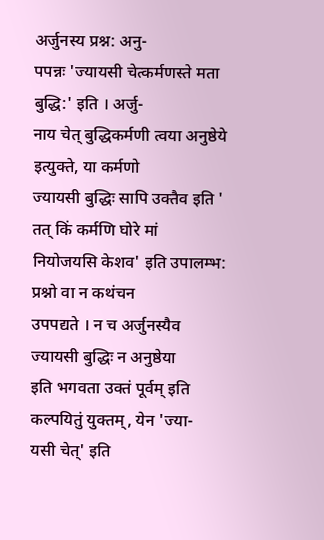अर्जुनस्य प्रश्न: अनु-
पपन्नः 'ज्यायसी चेत्कर्मणस्ते मता बुद्धि:' इति । अर्जु-
नाय चेत् बुद्धिकर्मणी त्वया अनुष्ठेये इत्युक्ते, या कर्मणो
ज्यायसी बुद्धिः सापि उक्तैव इति ' तत् किं कर्मणि घोरे मां
नियोजयसि केशव' इति उपालम्भ: प्रश्नो वा न कथंचन
उपपद्यते । न च अर्जुनस्यैव ज्यायसी बुद्धिः न अनुष्ठेया
इति भगवता उक्तं पूर्वम् इति कल्पयितुं युक्तम्, येन 'ज्या-
यसी चेत्' इति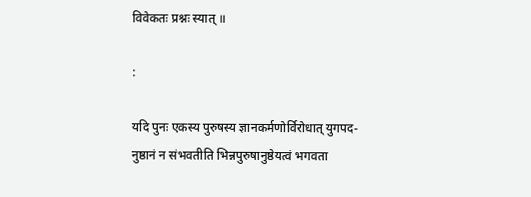विवेकतः प्रश्नः स्यात् ॥

:

यदि पुनः एकस्य पुरुषस्य ज्ञानकर्मणोर्विरोधात् युगपद-
नुष्ठानं न संभवतीति भिन्नपुरुषानुष्ठेयत्वं भगवता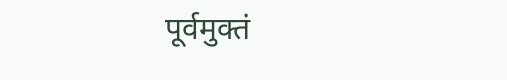पूर्वमुक्तं